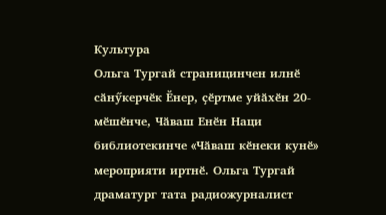Культура
Ольга Тургай страницинчен илнӗ сӑнӳкерчӗк Ӗнер, ҫӗртме уйӑхӗн 20-мӗшӗнче, Чӑваш Енӗн Наци библиотекинче «Чӑваш кӗнеки кунӗ» мероприяти иртнӗ. Ольга Тургай драматург тата радиожурналист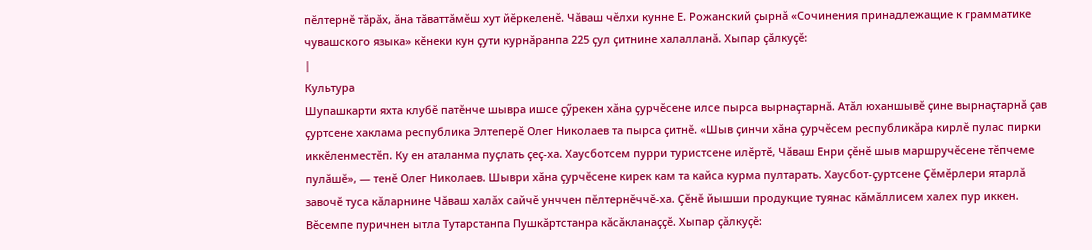пӗлтернӗ тӑрӑх, ӑна тӑваттӑмӗш хут йӗркеленӗ. Чӑваш чӗлхи кунне Е. Рожанский ҫырнӑ «Сочинения принадлежащие к грамматике чувашского языка» кӗнеки кун ҫути курнӑранпа 225 ҫул ҫитнине халалланӑ. Хыпар ҫӑлкуҫӗ:
|
Культура
Шупашкарти яхта клубӗ патӗнче шывра ишсе ҫӳрекен хӑна ҫурчӗсене илсе пырса вырнаҫтарнӑ. Атӑл юханшывӗ ҫине вырнаҫтарнӑ ҫав ҫуртсене хаклама республика Элтеперӗ Олег Николаев та пырса ҫитнӗ. «Шыв ҫинчи хӑна ҫурчӗсем республикӑра кирлӗ пулас пирки иккӗленместӗп. Ку ен аталанма пуҫлать ҫеҫ-ха. Хаусботсем пурри туристсене илӗртӗ, Чӑваш Енри ҫӗнӗ шыв маршручӗсене тӗпчеме пулӑшӗ», — тенӗ Олег Николаев. Шыври хӑна ҫурчӗсене кирек кам та кайса курма пултарать. Хаусбот-ҫуртсене Ҫӗмӗрлери ятарлӑ завочӗ туса кӑларнине Чӑваш халӑх сайчӗ унччен пӗлтернӗччӗ-ха. Ҫӗнӗ йышши продукцие туянас кӑмӑллисем халех пур иккен. Вӗсемпе пуричнен ытла Тутарстанпа Пушкӑртстанра кӑсӑкланаҫҫӗ. Хыпар ҫӑлкуҫӗ: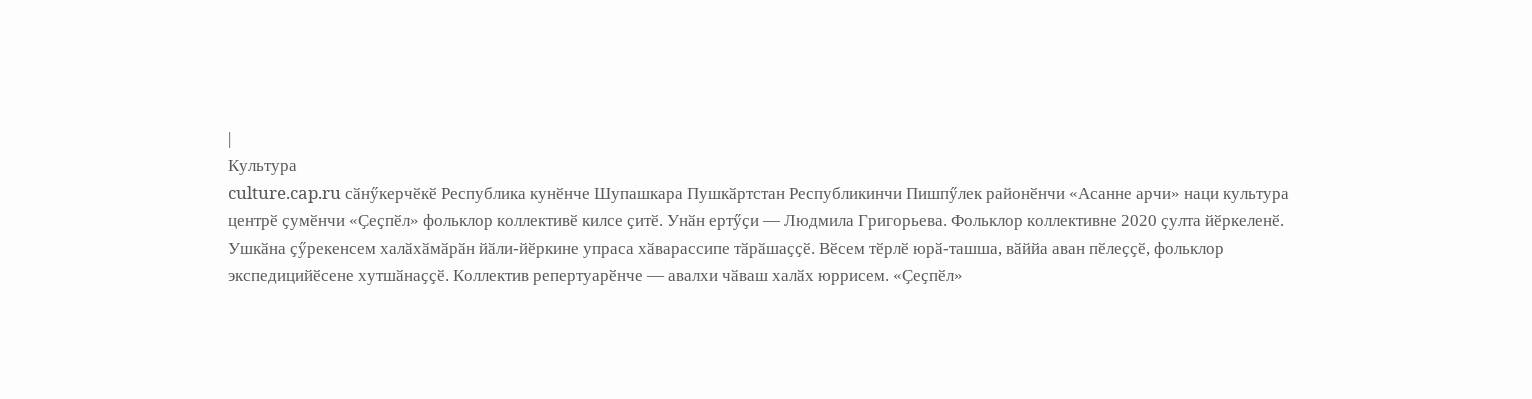|
Культура
culture.cap.ru сӑнӳкерчӗкӗ Республика кунӗнче Шупашкара Пушкӑртстан Республикинчи Пишпӳлек районӗнчи «Асанне арчи» наци культура центрӗ ҫумӗнчи «Ҫеҫпӗл» фольклор коллективӗ килсе ҫитӗ. Унӑн ертӳҫи — Людмила Григорьева. Фольклор коллективне 2020 ҫулта йӗркеленӗ. Ушкӑна ҫӳрекенсем халӑхӑмӑрӑн йӑли-йӗркине упраса хӑварассипе тӑрӑшаҫҫӗ. Вӗсем тӗрлӗ юрӑ-ташша, вӑййа аван пӗлеҫҫӗ, фольклор экспедицийӗсене хутшӑнаҫҫӗ. Коллектив репертуарӗнче — авалхи чӑваш халӑх юррисем. «Ҫеҫпӗл»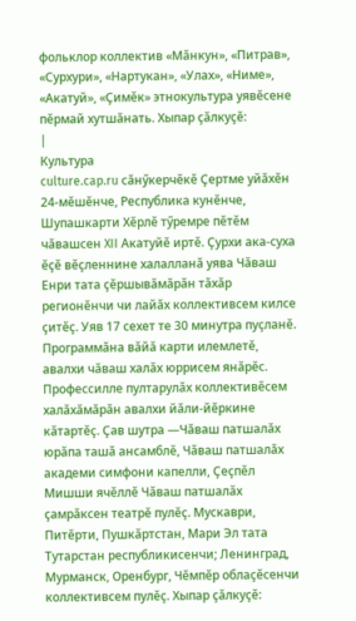фольклор коллектив «Мӑнкун», «Питрав», «Сурхури», «Нартукан», «Улах», «Ниме», «Акатуй», «Ҫимӗк» этнокультура уявӗсене пӗрмай хутшӑнать. Хыпар ҫӑлкуҫӗ:
|
Культура
culture.cap.ru сӑнӳкерчӗкӗ Ҫертме уйӑхӗн 24-мӗшӗнче, Республика кунӗнче, Шупашкарти Хӗрлӗ тӳремре пӗтӗм чӑвашсен XII Акатуйӗ иртӗ. Ҫурхи ака-суха ӗҫӗ вӗҫленнине халалланӑ уява Чӑваш Енри тата ҫӗршывӑмӑрӑн тӑхӑр регионӗнчи чи лайӑх коллективсем килсе ҫитӗҫ. Уяв 17 сехет те 30 минутра пуҫланӗ. Программӑна вӑйӑ карти илемлетӗ, авалхи чӑваш халӑх юррисем янӑрӗс. Профессилле пултарулӑх коллективӗсем халӑхӑмӑрӑн авалхи йӑли-йӗркине кӑтартӗҫ. Ҫав шутра —Чӑваш патшалӑх юрӑпа ташӑ ансамблӗ, Чӑваш патшалӑх академи симфони капелли, Ҫеҫпӗл Мишши ячӗллӗ Чӑваш патшалӑх ҫамрӑксен театрӗ пулӗҫ. Мускаври, Питӗрти, Пушкӑртстан, Мари Эл тата Тутарстан республикисенчи; Ленинград, Мурманск, Оренбург, Чӗмпӗр облаҫӗсенчи коллективсем пулӗҫ. Хыпар ҫӑлкуҫӗ: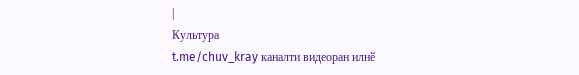|
Культура
t.me/chuv_kray каналти видеоран илнӗ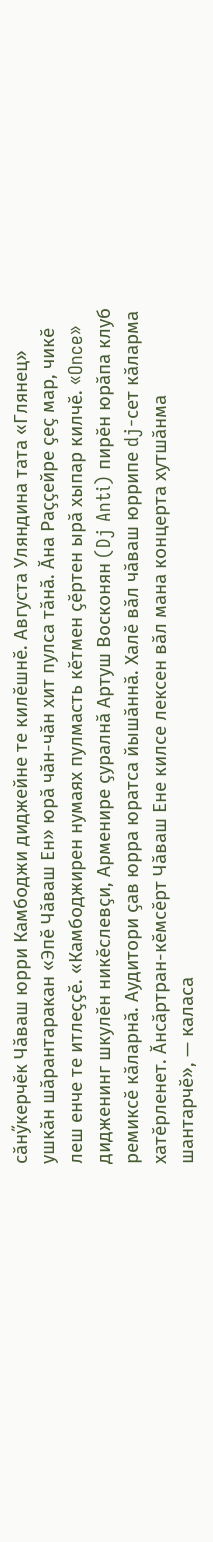сӑнӳкерчӗк Чӑваш юрри Камбоджи диджейне те килӗшнӗ. Августа Уляндина тата «Глянец» ушкӑн шӑрантаракан «Эпӗ Чӑваш Ен» юрӑ чӑн-чӑн хит пулса тӑнӑ. Ӑна Раҫҫейре ҫеҫ мар, чикӗ леш енче те итлеҫҫӗ. «Камбоджирен нумаях пулмасть кӗтмен ҫӗртен ырӑ хыпар килчӗ. «Once» дидженинг шкулӗн никӗслевҫи, Арменире ҫуралнӑ Артуш Восконян (Dj Anti) пирӗн юрӑпа клуб ремиксӗ кӑларнӑ. Аудитори ҫав юрра юратса йышӑннӑ. Халӗ вӑл чӑваш юррипе dj-сет кӑларма хатӗрленет. Ӑнсӑртран-кӗмсӗрт Чӑваш Ене килсе лексен вӑл мана концерта хутшӑнма шантарчӗ», — каласа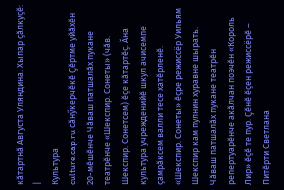кӑтартнӑ Августа Уляндина. Хыпар ҫӑлкуҫӗ:
|
Культура
culture.cap.ru сӑнӳкерчӗкӗ Ҫӗртме уйӑхӗн 20-мӗшӗнче Чӑваш патшалӑх пукане театрӗнче «Шекспир. Сонеты» (чӑв. Шекспир. Сонетсем) ӗҫе кӑтартӗҫ. Ӑна культура учрежденийӗ шкул ачисемпе ҫамрӑксем валли тесе хатӗрленӗ. «Шекспир. Сонеты» ӗҫре режиссёр Уильям Шекспир кам пулнин хуравне шырать. Чӑваш патшалӑх пукане театрӗн репертуарӗнче акӑлчан поэчӗн «Король Лир» ӗҫӗ те пур. Ҫӗнӗ ӗҫен режиссёрӗ – Питӗрти Светлана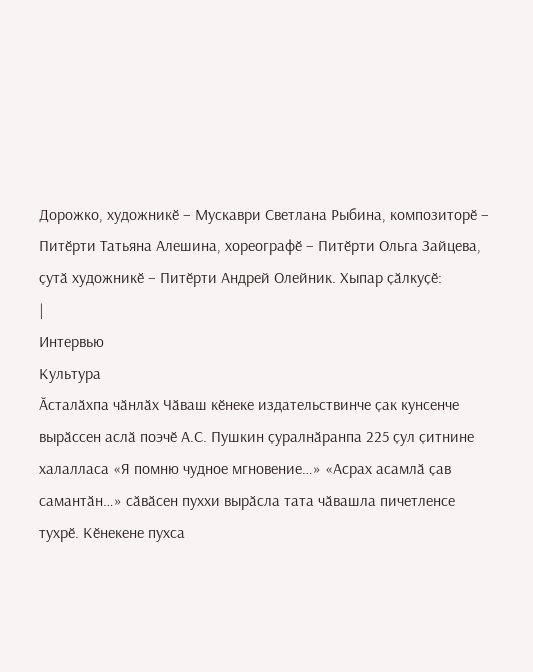Дорожко, художникӗ – Мускаври Светлана Рыбина, композиторӗ – Питӗрти Татьяна Алешина, хореографӗ – Питӗрти Ольга Зайцева, ҫутӑ художникӗ – Питӗрти Андрей Олейник. Хыпар ҫӑлкуҫӗ:
|
Интервью
Культура
Ӑсталӑхпа чӑнлӑх Чӑваш кӗнеке издательствинче ҫак кунсенче вырӑссен аслӑ поэчӗ А.С. Пушкин ҫуралнӑранпа 225 ҫул ҫитнине халалласа «Я помню чудное мгновение…» «Асрах асамлӑ ҫав самантӑн…» сӑвӑсен пуххи вырӑсла тата чӑвашла пичетленсе тухрӗ. Кӗнекене пухса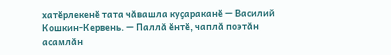хатӗрлекенӗ тата чӑвашла куҫараканӗ — Василий Кошкин-Кервень. — Паллӑ ӗнтӗ, чаплӑ поэтӑн асамлӑн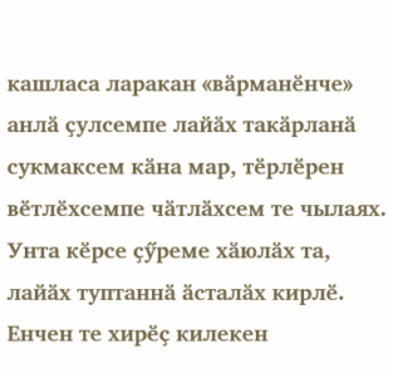кашласа ларакан «вӑрманӗнче» анлӑ ҫулсемпе лайӑх такӑрланӑ сукмаксем кӑна мар, тӗрлӗрен вӗтлӗхсемпе чӑтлӑхсем те чылаях. Унта кӗрсе ҫӳреме хӑюлӑх та, лайӑх туптаннӑ ӑсталӑх кирлӗ. Енчен те хирӗҫ килекен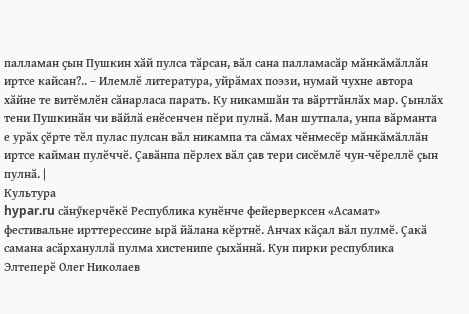палламан ҫын Пушкин хӑй пулса тӑрсан, вӑл сана палламасӑр мӑнкӑмӑллӑн иртсе кайсан?.. – Илемлӗ литература, уйрӑмах поэзи, нумай чухне автора хӑйне те витӗмлӗн сӑнарласа парать. Ку никамшӑн та вӑрттӑнлӑх мар. Ҫынлӑх тени Пушкинӑн чи вӑйлӑ енӗсенчен пӗри пулнӑ. Ман шутпала, унпа вӑрманта е урӑх ҫӗрте тӗл пулас пулсан вӑл никампа та сӑмах чӗнмесӗр мӑнкӑмӑллӑн иртсе кайман пулӗччӗ. Ҫавӑнпа пӗрлех вӑл ҫав тери сисӗмлӗ чун-чӗреллӗ ҫын пулнӑ. |
Культура
hypar.ru сӑнӳкерчӗкӗ Республика кунӗнче фейерверксен «Асамат» фестивальне ирттерессине ырӑ йӑлана кӗртнӗ. Анчах кӑҫал вӑл пулмӗ. Ҫакӑ самана асӑрхануллӑ пулма хистенипе ҫыхӑннӑ. Кун пирки республика Элтеперӗ Олег Николаев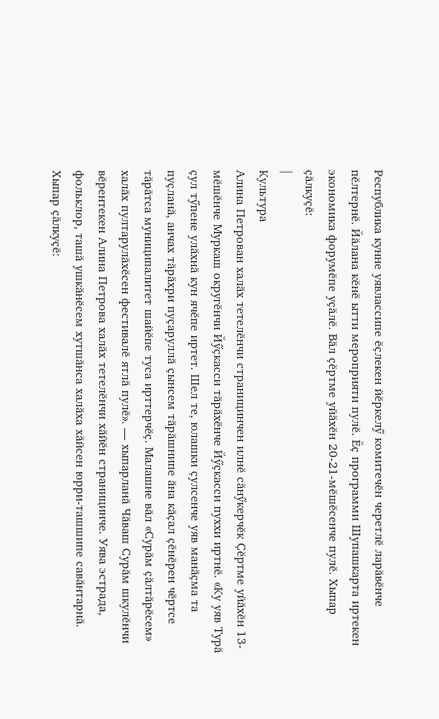Республика кунне уявлассипе ӗҫлекен йӗркелӳ комитечӗн черетлӗ ларӑвӗнче пӗлтернӗ. Йӑлана кӗнӗ ытти мероприяти пулӗ. Ӗҫ программи Шупашкарта иртекен экономика форумӗпе уҫӑлӗ. Вӑл ҫӗртме уйӑхӗн 20-21-мӗшӗсенче пулӗ. Хыпар ҫӑлкуҫӗ:
|
Культура
Алина Петрован халӑх тетелӗнчи страницинчен илнӗ сӑнӳкерчӗк Ҫӗртме уйӑхӗн 13-мӗшӗнче Муркаш округӗнчи Йӳҫкасси тӑрӑхӗнче Йӳҫкасси пуххи иртнӗ. «Ку уяв Турӑ ҫул тӳпене улӑхнӑ кун ячӗпе иртет. Шел те, юлашки ҫулсенче уяв манӑҫма та пуҫланӑ, анчах тӑрӑхри пуҫаруллӑ ҫынсем тӑрӑшнипе ӑна кӑҫал ҫӗнӗрен чӗртсе тӑрӑтса муниципалитет шайӗпе туса ирттерчӗҫ. Малашне вӑл «Сурӑм ҫӑлтӑрӗсем» халӑх пултарулӑхӗсен фестивалӗ ятлӑ пулӗ». — хыпарланӑ Чӑваш Сурӑм шкулӗнчи вӗрентекен Алина Петрова халӑх тетелӗнчи хӑйӗн страницинче. Уява эстрада, фольклор, ташӑ ушкӑнӗсем хутшӑнса халӑха хӑйсен юрри-ташшипе савӑнтарнӑ. Хыпар ҫӑлкуҫӗ: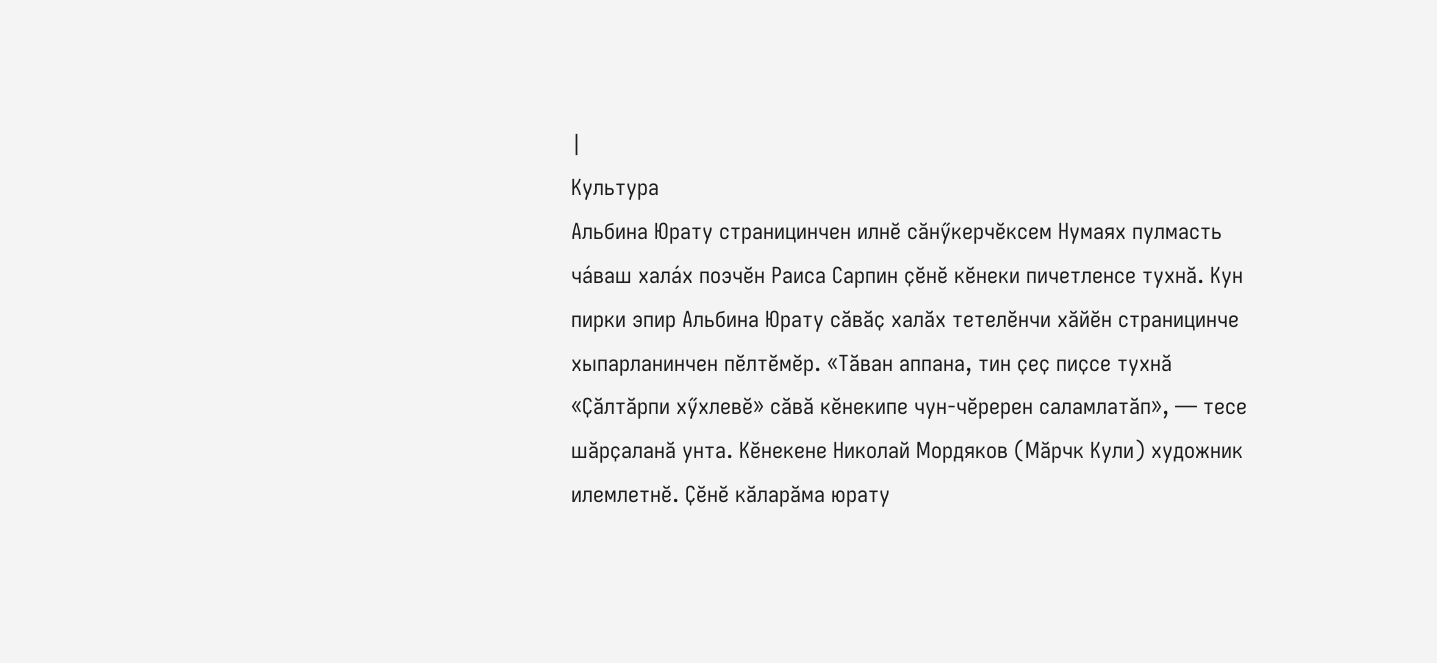|
Культура
Альбина Юрату страницинчен илнӗ сӑнӳкерчӗксем Нумаях пулмасть ча́ваш хала́х поэчӗн Раиса Сарпин ҫӗнӗ кӗнеки пичетленсе тухнӑ. Кун пирки эпир Альбина Юрату сӑвӑҫ халӑх тетелӗнчи хӑйӗн страницинче хыпарланинчен пӗлтӗмӗр. «Тӑван аппана, тин ҫеҫ пиҫсе тухнӑ «Ҫӑлтӑрпи хӳхлевӗ» сӑвӑ кӗнекипе чун-чӗререн саламлатӑп», — тесе шӑрҫаланӑ унта. Кӗнекене Николай Мордяков (Мӑрчк Кули) художник илемлетнӗ. Ҫӗнӗ кӑларӑма юрату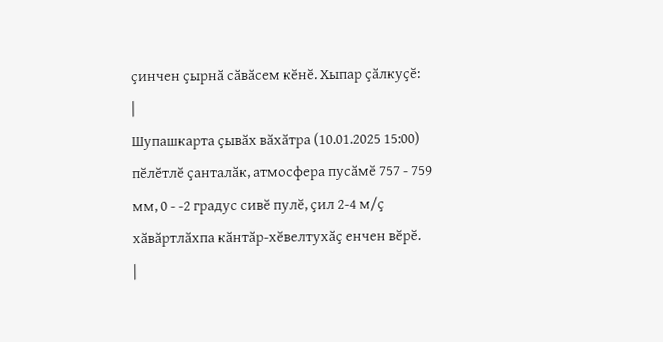ҫинчен ҫырнӑ сӑвӑсем кӗнӗ. Хыпар ҫӑлкуҫӗ:
|
Шупашкарта ҫывӑх вӑхӑтра (10.01.2025 15:00) пӗлӗтлӗ ҫанталӑк, атмосфера пусӑмӗ 757 - 759 мм, 0 - -2 градус сивӗ пулӗ, ҫил 2-4 м/ҫ хӑвӑртлӑхпа кӑнтӑр-хӗвелтухӑҫ енчен вӗрӗ.
|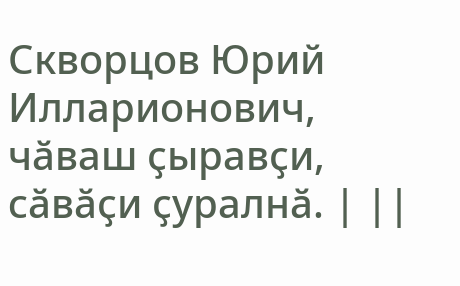Скворцов Юрий Илларионович, чӑваш ҫыравҫи, сӑвӑҫи ҫуралнӑ. | ||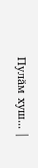Пулӑм хуш... |